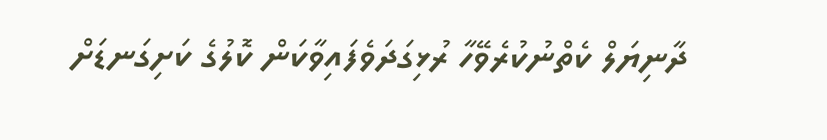ދާނިޔަލް ކެތްނުކުރެވޭހާ ރުޅިގަދަވެފައިވާކަން ކޮލުގެ ކަށިގަނޑަށް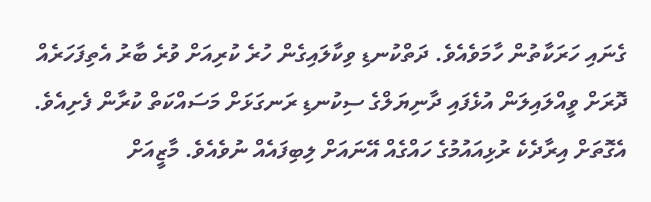ގެނައި ހަރަކާތުން ހާމަވެއެވެ. ދަތްކުނޑި ވިކާލައިގެން ހުރެ ކުރިއަށް ވުރެ ބާރު އެތިފަހަރެއް ދޮރަށް ވީއްލައިލަން އުޅެފައި ދާނިޔަލްގެ ސިކުނޑި ރަނގަޅަށް މަސައްކަތް ކުރާން ފެށިއެވެ. އެގޮތަށް އިރާދެކެ ރުޅިއައުމުގެ ހައްގެއް އޭނައަށް ލިބިފައެއް ނުވެއެވެ. މާޒީއަށް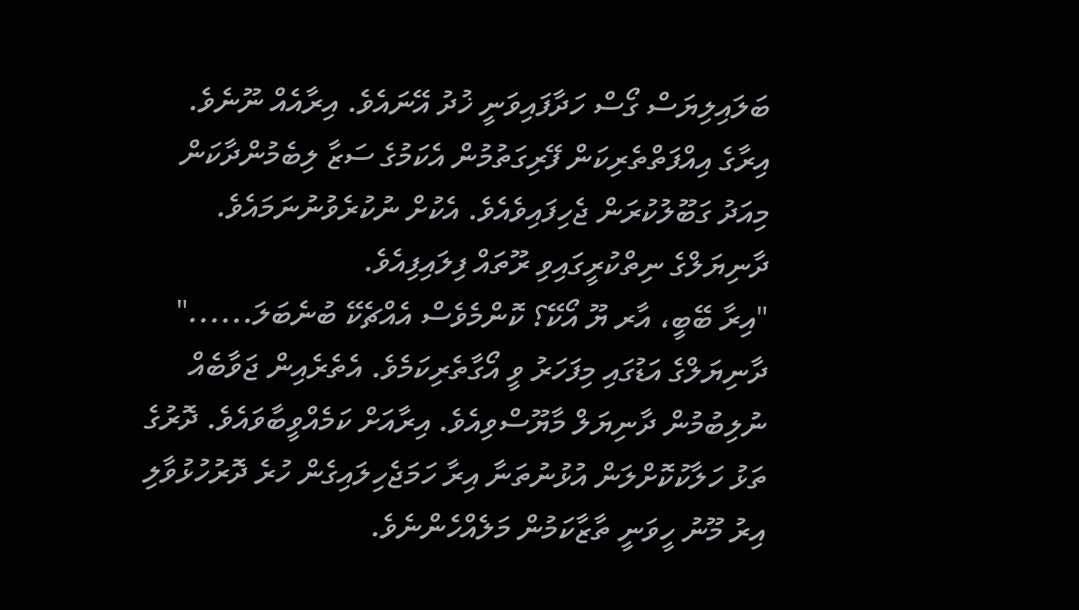ބަލައިލިޔަސް ގޯސް ހަދާފައިވަނީ ޚުދު އޭނައެވެ. އިރާއެއް ނޫނެވެ. އިރާގެ އިއްފަތްތެރިކަން ފޭރިގަތުމުން އެކަމުގެ ސަޒާ ލިބެމުންދާކަން މިއަދު ގަބޫލުކުރަން ޖެހިފައިވެއެވެ. އެކުށް ނުކުރެވުނުނަމައެވެ. ދާނިޔަލްގެ ނިތްކުރީގައިވި ރޫތައް ފިލައިފިއެވެ.
"އިރާ ބޭބީ، އާރ ޔޫ އޯކޭ؟ ކޮންމެވެސް އެއްޗެކޭ ބުނެބަލަ......" ދާނިޔަލްގެ އަޑުގައި މިފަހަރު ވީ އޯގާތެރިކަމެވެ. އެތެރެއިން ޖަވާބެއް ނުލިބުމުން ދާނިޔަލް މާޔޫސްވިއެވެ. އިރާއަށް ކަމެއްވީބާވައެވެ. ދޮރުގެ ތަޅު ހަލާކުކޮށްލަން އުޅުނުތަނާ އިރާ ހަމަޖެހިލައިގެން ހުރެ ދޮރުހުޅުވާލި އިރު މޫނު ހީވަނީ ތާޒާކަމުން މަލެއްހެންނެވެ.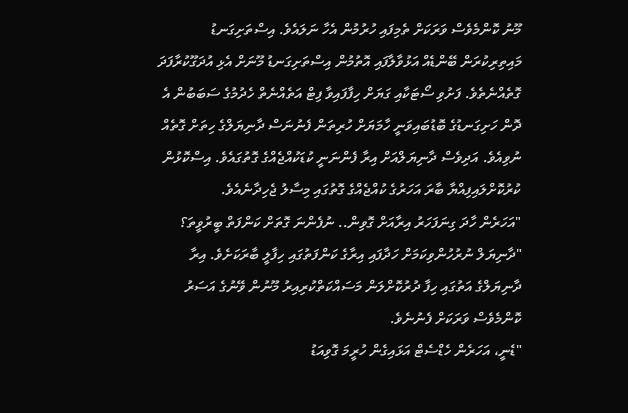މޫނު ކޮންމެވެސް ވަރަކަށް ތެމިފައި ހުރުމުން އެހާ ނަލައެވެ. އިސްތަށިގަނޑު މައިތިރިކުރަން ބޭންޑެއް އަޅުވާލާފައި އޮތުމުން އިސްތަށިގަނޑު މޫނަށް އެޅި އުދަގޫކުރާފަދަ ގޮތެއްނެތެވެ. ފަށުވި ސޯޓަކާއި ގަޔަށް ހިފާފައިވާ ފިޓް އަތެއްނެތް ހެދުމުގެ ސަބަބުން އެ ދޮން ހަށިގަނޑުގެ ބޮޑުބައިވަނީ ހާމަޔަށް ހުރިތަން ފެނުނަސް ދާނިޔަލްގެ ހިތަށް ގޮތެއް ނުވިއެވެ. އަދިވެސް ދާނިޔަލްއަށް އިރާ ފެންނަނީ ކުޑަކުއްޖެއްގެ ގޮތުގައެވެ. އިސްކޮޅުން ކުރުކޮށްލައިފިއްޔާ ބާރަ އަހަރުގެ ކުއްޖެއްގެ ގޮތުގައި މިސާލު ޖެހިދާނެއެވެ.
"އަހަރެން ހާދަ ގިނަފަހަރު އިރާއަށް ގޮވިން.. ނުފެންނަ ގޮތަށް ކަންފަތް ބީރުވީތަ؟ "ދާނިޔަލް ނުރުހުންވިކަމަށް ހަދާފައި އިރާގެ ކަންފަތުގައި ހިފާލީ ބާރަކަށެވެ. އިރާ ދާނިޔަލްގެ އަތުގައި ހިފާ ދުރުކޮށްލަން މަސައްކަތްކުރިއިރު މޫނުން ވޭނުގެ އަސަރު ކޮންމެވެސް ވަރަކަށް ފެނުނެވެ.
"ޑެނީ، އަހަރެން ހެޑްސެޓް އަޅައިގެން ހުރީމަ ގޮވިއަޑު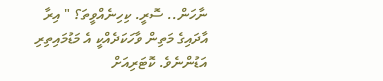ނާހަން.. ސޮރީ. ކިހިނެއްވީތަ؟ " އިރާ އާދައިގެ މަތިން ވާހަކަދެއްކީ އެ މަޑުމައިތިރި އަޑުންނެވެ. ކޮޓަރިއަށް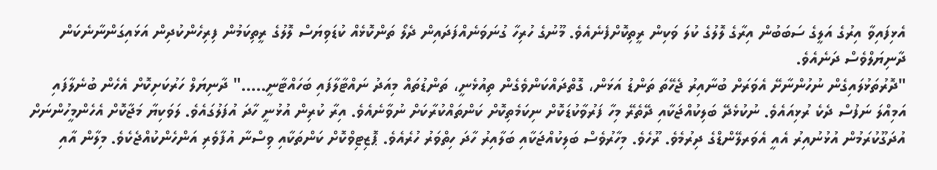އެޅިފައިވާ އިރުގެ އަލީގެ ސަބަބުން އިރާގެ ލޮލުގެ ކުލަ ވަކިން ރީތިކޮށްފެނެއެވެ. މޫނުގެ ހުރިހާ ގުނަވަނެއްފަދައިން ދެލޯ ތަންކޮޅެއް ކުޑަވިޔަސް ލޮލުގެ ރީތިކަމުން ފިރިހެންކުދިން އަޅައިގަންނާނެކަން ދާނިޔަލްވެސް ދަނެއެވެ.
"ދޮރުތަޅުލައިގެން ނުހުންނާށޭ އެވަރަށް ބުނާއިރު ޖެހޭތަ ތަންޑު އަޅަން، ގޮތްދައްކަންވެގެން ތިއުޅެނީ، ތަންޑުތައް މިއަދު ނައްޓާލާފައި ބަހައްޓާނީ....." ދާނިޔަލް ހަރުކަށިކޮށް އެހެން ބުނެލާފައި އަމިއްލަ ނަފުސް ދެކެ ރުޅިއައެވެ. ނުކުޅެދޭ ބަލިކުއްޖަކާއި ދޭތެރޭ މިހާ ފަރުވާކުޑަކޮށް ނިކަމެތިކޮށް ކަންތައްކުރާކަށް ނުވާނެއެވެ. އިރާ ކުރިން އުޅުނީ ހާދަ އުފަލުގައެވެ. ލަވަކިޔާ މަޖާކޮށް އެހެންމީހުންނަށް އުދަގޫކުރަމުން އުޅުނުއިރު އެއީ އެވަރލޭންޑްގެ ދިރުމެވެ. ރޫހެވެ. މިހާރުވެސް ބަލިކުއްޖަކާއި ބަލާއިރު ހާދަ ހިތްވަރު ހުރެއެވެ. ޕޮޒިޓިވްކޮށް ކަންތަކާއި ވިސްނާ އުފާވެރި އަންހެންކުއްޖެކެވެ. މިލާން އާއި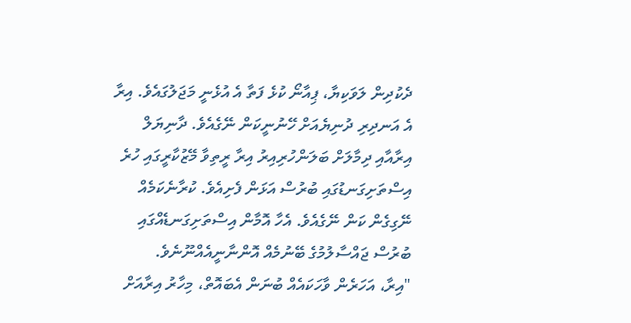ދެކުދިން ލަވަކިޔާ، ޕިއާނޯ ކުޅެ ފަތާ އެ އުޅެނީ މަޖަލުގައެވެ. އިރާ އެ އަނދިރި ދުނިޔެއަށް ހޭނުނީކަން ނޭގެއެވެ. ދާނިޔަލް އިރާއާއި ދިމާލަށް ބަލަންހުރިއިރު އިރާ ރީތިވާ މޭޒުކާރީގައި ހުރެ އިސްތަށިގަނޑުގައި ބުރުސް އަޅަން ފެށިއެވެ. ކުރާނެކަމެއް ނޭގިގެން ކަން ނޭގެއެވެ. އެހާ އޮމާން އިސްތަށިގަނޑެއްގައި ބުރުސް ޖައްސާލުމުގެ ބޭނުމެއް އޮންނާނީއެއްނޫނެވެ.
"އިރާ، އަހަރެން ވާހަކައެއް ބުނަން އެބައޮތް، މިހާރު އިރާއަށް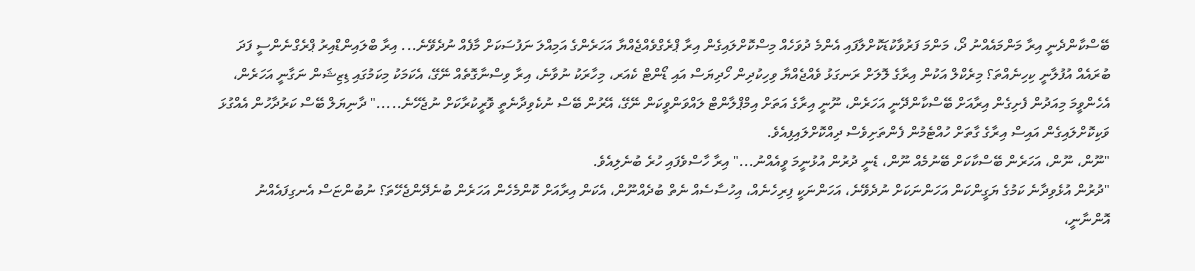ބޭސްކާންދެނީ އިރާ މަންމައެއްނު ދޯ، މަންމަ ފަރުވާކުޑަކޮށްލާފައި އެންމެ ދުވަހެއް މިސްކޮށްލައިގެން އިރާ ޕްރެގްވެއްޖެއްޔާ އަހަރެންގެ އަމިއްލަ ނަފުސަކަށް މާފެއް ނުދެވޭނެ... އިރާ ބްލައިންޑްއިރު ޕްރެގްނެންސީ ފަދަ ބުރައެއް އުފުލާނީ ކިހިނެއްތަ؟ މިރެކްލް އަކުން އިރާގެ ލޮލަށް ރަނގަޅު ވެއްޖެއްޔާ ވިހިކުދިން ހޯދިޔަސް އައި ޑޯންޓް ކެއަރ، މިހާރަކު ނުވާނެ، އިރާ ވިސްނާގޮތެއް ނޭގޭ، އެކަމަކު މިކަމުގައި ޑިޒިޝަން ނަގާނީ އަހަރެން، އެހެންވީމަ މިއަދުން ފެށިގެން އިރާއަށް ބޭސްކާންދޭނީ އަހަރެން، ނޫނީ އިރާގެ އަތަށް އިމްޕްލާންޓް ލައްވަންވީކަން ނޭގޭ، އޭރުން ބޭސް ނުކެވިދާނެތީ ވޮރީކުރާކަށް ނުޖެހޭނެ....." ދާނިޔަލް ބޭސް ކަރުދާހުން އެއްގުޅަ ވަކިކޮށްލައިގެން އައިސް އިރާގެ ގާތަށް ހުއްޓެމުން ފެންތަށިވެސް ދިއްކޮށްލައިފިއެވެ.
"ނޫން، ނޫން، އަހަރެން ބޭސްކާކަށް ބޭނުމެއް ނޫން، ޑެނީ ދުރުން އުޅުނީމަ ވީއެއްނު..." އިރާ ހާސްވެފައި ހުރެ ބުނެލިއެވެ.
"ދުރުން އުޅެވިދާނެ ކަމުގެ ޔަގީންކަން އަހަންނަކަށް ނުދެވޭނެ، އަހަންނަކީ ފިރިހެނެއް، އިހުސާސެއް ނެތް ބުދެއްނޫން، އެކަން އިރާއަށް ކޮންމެހެން އަހަރެން ބުނެދޭންޖެހޭތަ؟ ނުބުންޏަސް އެނގިފައެއްނު އޮންނާނީ،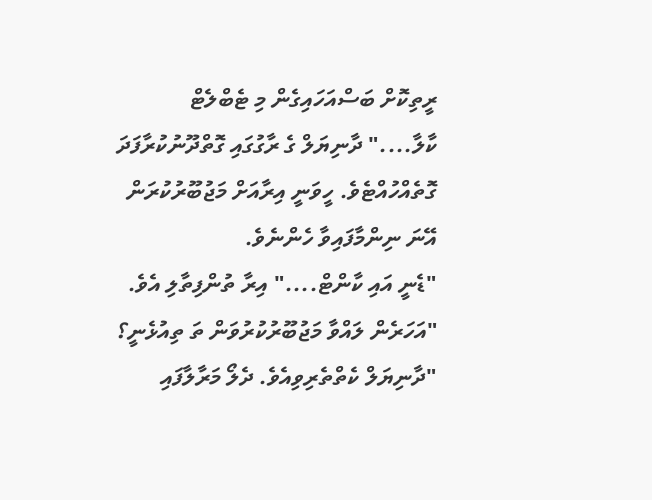ރީތިކޮށް ބަސްއަހައިގެން މި ޓެބްލެޓް ކާލާ...." ދާނިޔަލް ގެ ރާގުގައި ގޮތްދޫނުކުރާފަދަ ގޮތެއްހުއްޓެވެ. ހީވަނީ އިރާއަށް މަޖުބޫރުކުރަން އޭނަ ނިންމާފައިވާ ހެންނެވެ.
"ޑެނީ އައި ކާންޓް...." އިރާ ތުންފިތާލި އެވެ.
"އަހަރެން ލައްވާ މަޖުބޫރުކުރުވަން ތަ ތިއުޅެނީ؟ "ދާނިޔަލް ކެތްތެރިވިއެވެ. ދެލޯ މަރާލާފައި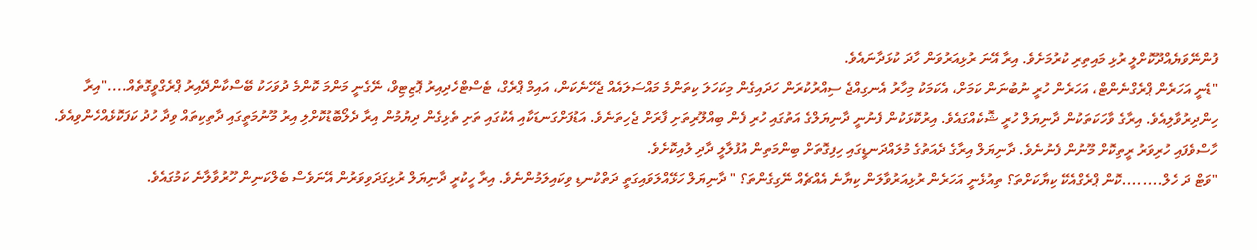ފުންނޭވަޔެއްދޫކޮށްލީ ރުޅި މައިތިރި ކުރުމަށެވެ. އިރާ އޭނަ ރުޅިއަރުވަން ހާދަ ކުޅަދާނައެވެ.
"ޑެނީ އަހަރެން ޕްރެގްނެންޓް، އަހަރެން ހުރީ ނުބުނަން ކަމަށް، އެކަމަކު މިހާރު އެނގިއްޖެ ސިއްރުކުރަން ހަދައިގެން މިކަހަލަ ކިތަންމެ މައްސަލައެއް ޖެހޭނެކަން، އައިމް ޕްރެގް، ޓެސްޓްހެދިއިރު ޕޮޒިޓިވް، ނޭގެނީ މަންމަ ކޮންމެ ދުވަހަކު ބޭސްކާންދޭއިރު ޕްރެގްވީގޮތެއް...."އިރާ ހިންދިރުވާލިއެވެ. އިރާގެ ވާހަކަތަކުން ދާނިޔަލް ހުރީ ޝޮކެއްގައެވެ. އިރުކޮޅަކުން ފެނުނީ ދާނިޔަލްގެ އަތުގައި ހުރި ފެން ބިއްލޫރިތަށި ފާރަށް ޖެހިތަނެވެ. އަޑުފަށްގަނޑަކާއި އެކުގައި ތަށި ތެޅިގެން ދިޔުމުން އިރާ ދެލޯބޮޑުކޮށްލި އިރު މޫނުމަތީގައި ދާތިކިތައް ވިދާ ހުދު ކަފަކޮޅެއްހެންވިއެވެ. ހާސްވެފައި ހުރިވަރު ރީތިކޮށް މޫނުން ފެނުނެވެ. ދާނިޔަލް އިރާގެ ދެއަތުގެ މުލައްދަނޑީގައި ހިފިގޮތަށް ބިންމަތިން އުފުލާލީ ދާދި ލުއިކޮށެވެ.
"ވަޓް ދަ ހެލް........ކޮން ޕްރެގްއެކޭ ކިޔާކަށްތަ؟ ތިއުޅެނީ އަހަރެން ރުޅިއަރުވާލަން ކިޔާނެ އެއްޗެއް ނޭގިގެންތަ؟ " ދާނިޔަލް ހަޅޭއްލަވައިގަތީ ދަތްކުނޑި ވިކައިލަމުންނެވެ. އިރާ ހީކުރީ ދާނިޔަލް ރުޅިގަދަވިވަރުން އޭނަވެސް ބެލްކަނިން ހޫރުވާލާނެ ކަމުގައެވެ.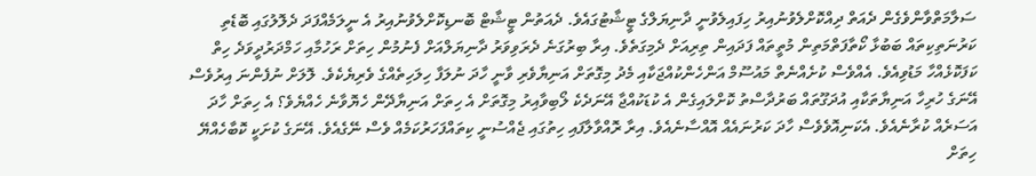ސަލާމަތްވާންވެގެން ދެއަތް ދިއްކޮށްލެވުނުއިރު ހިފައިލެވުނީ ދާނިޔަލްގެ ޓީޝާޓުގައެވެ. ދެއަތުން ޓީޝާޓް ބޮނޑިކޮށްލެވުނުއިރު އެ ނީލަމެއްފަދަ ދެލޮލުގައި ބޮޑެތި ކަރުނަތިކިތައް ބަބުޅާ ކޯތާފަތްމަތިން މުތީތައް ފަދައިން ތިރިއަށް ދެމިގަތެވެ. އިރާ ބިރުގަނެ ދެރަވިވަރު ދާނިޔަލްއަށް ފެނުމުން ހިތަށް ރަހުމާއި ހަމްދަރުދީވަދެ ހިތް ކަފަކޮޅެއްހާ މަޑުވިއެވެ. އެއްވެސް ކުށެއްނެތް މައުސޫމް އަންހެންކުއްޖަކާއި މެދު މިގޮތަށް އަނިޔާވެރި ވާނީ ހާދަ ނުލަފާ ހިލަހިތެއްގެ ވެރިޔެކެވެ. ލޮލަށް ނުފެންނަ އިރުވެސް އޭނަގެ ހުރިހާ އަނިޔާތަކާއި އުދަގޫތައް ބަރުދާސްތު ކޮށްލައިގެން އެ ކުޑަކުއްޖާ އޭނަދެކެ ލޯބިވާއިރު މިގޮތަށް އެ ހިތަށް އަނިޔާދޭން ހެޔޮވާނެ ހެއްޔެވެ؟ އެ ހިތަށް ހާދަ އަސަރެއް ކުރާނެއެވެ. އެކަނިއޮވެވެސް ހާދަ ކަރުނައެއް އޮއްސާނެއެވެ. އިރާ ރޮއްވާލާފައި ހިތުގައި ޖެއްސުނީ ކިތައްފަހަރުކަމެއް ވެސް ނޭގެއެވެ. އޭނަގެ ކުށަކީ ކޮބާހެއްޔޭ ހިތަށް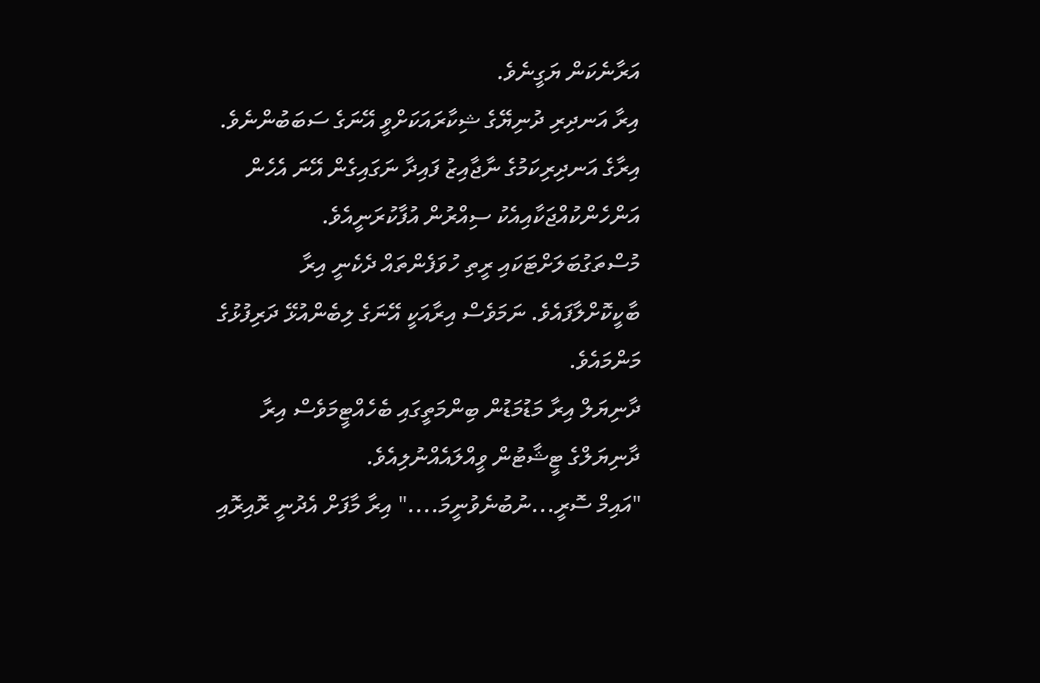އަރާނެކަން ޔަގީނެވެ.
އިރާ އަނދިރި ދުނިޔޭގެ ޝިކާރައަކަށްވީ އޭނަގެ ސަބަބުންނެވެ. އިރާގެ އަނދިރިކަމުގެ ނާޖާއިޒު ފައިދާ ނަގައިގެން އޭނަ އެހެން އަންހެންކުއްޖަކާއިއެކު ސިއްރުން އުފާކުރަނީއެވެ. މުސްތަގުބަލަށްޓަކައި ރީތި ހުވަފެންތައް ދެކެނީ އިރާ ބާކީކޮށްލާފައެވެ. ނަމަވެސް އިރާއަކީ އޭނަގެ ލިބެންއުޅޭ ދަރިފުޅުގެ މަންމައެވެ.
ދާނިޔަލް އިރާ މަޑުމަޑުން ބިންމަތީގައި ބެހެއްޓީމަވެސް އިރާ ދާނިޔަލްގެ ޓީޝާޓުން ވީއްލައެއްނުލިއެވެ.
"އައިމް ސޮރީ...ނުބުނެވުނީމަ...." އިރާ މާފަށް އެދުނީ ރޮއިރޮއި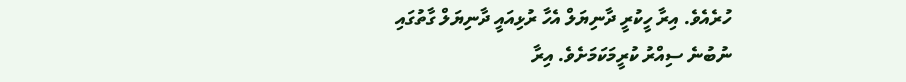ހުރެއެވެ. އިރާ ހީކުރީ ދާނިޔަލް އެހާ ރުޅިއައީ ދާނިޔަލް ގާތުގައި ނުބުނެ ސިއްރު ކުރީމަކަމަށެވެ. އިރާ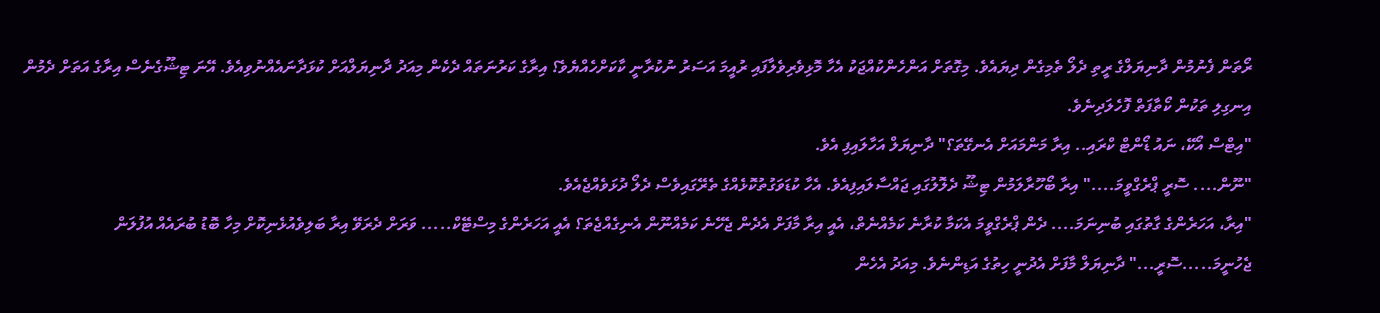ރޯތަން ފެނުމުން ދާނިޔަލްގެ ރީތި ދެލޯ ތެމިގެން ދިޔައެވެ. މިގޮތަށް އަންހެންކުއްޖަކު އެހާ މޮޅިވެރިވެލާފައި ރުއީމަ އަސަރު ނުކުރާނީ ކާކަށްހެއްޔެވެ؟ އިރާގެ ކަރުނަތައް ދެކެން މިއަދު ދާނިޔަލްއަށް ކުޅަދާނައެއްނުވިއެވެ. އޭނަ ޓިޝޫގެނެސް އިރާގެ އަތަށް ދެމުން އިނގިލި ތަކުން ކޯތާފަތް ފޮހެލަދިނެވެ.
"އިޓްސް އޯކޭ، ނައު ޑޯންޓް ކްރައި.. އިރާ މަންމައަށް އެނގޭތަ؟" ދާނިޔަލް އަހާލައިފި އެވެ.
"ނޫން.... ސޮރީ ޕްރެގްވީމަ...." އިރާ ބޯހޫރާލަމުން ޓިޝޫ ދެލޮލުގައި ޖައްސާލައިފިއެވެ. އެހާ ކުޑަވަގުތުކޮޅެއްގެ ތެރޭގައިވެސް ދެލޯ ދުޅަވެއްޖެއެވެ.
"އިރާ، އަހަރެންގެ ގާތުގައި ބުނިނަމަ.... ދެން ޕްރެގްވީމަ އެކަމާ ކުރާނެ ކަމެއްނެތް، އެއީ އިރާ މާފަށް އެދެން ޖެހޭނެ ކަމެއްނޫން އެނިގެއްޖެތަ؟ އެއީ އަހަރެންގެ މިސްޓޭކް..... ވަރަށް ދެރަވޭ އިރާ ބަލިވެއުޅެނިކޮށް މިހާ ބޮޑު ބުރައެއް އުފުލަން ޖެހުނީމަ.....ސޮރީ..." ދާނިޔަލް މާފަށް އެދުނީ ހިތުގެ އަޑިންނެވެ. މިއަދު އެހެން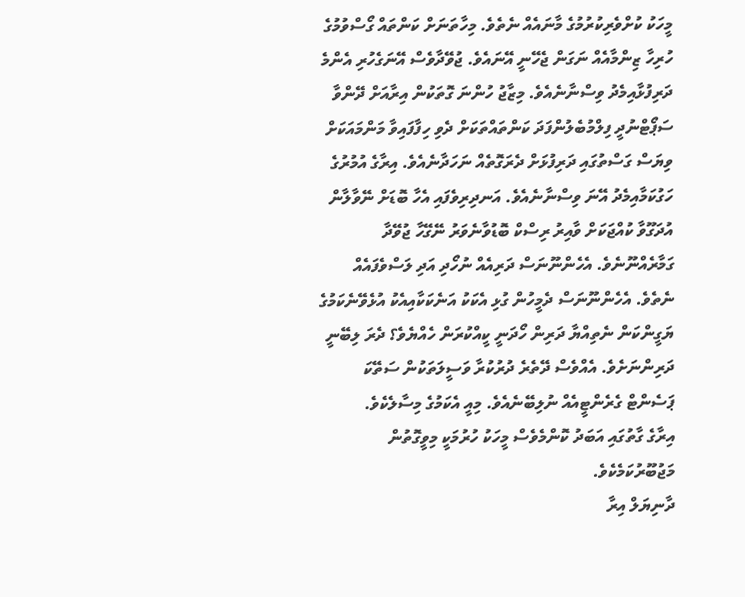މީހަކު ކުށްވެރިކުރުމުގެ މާނައެއް ނެތެވެ. މިހާތަނަށް ކަންތައް ގޯސްވުމުގެ ހުރިހާ ޒިންމާއެއް ނަގަން ޖެހޭނީ އޭނައެވެ. ޖުވޭދާވެސް އޭނަގެހުރި އެންމެ ދަރިފުޅާއިމެދު ވިސްނާނެއެވެ. މިޒާޖު ހުންނަ ގޮތަކުން އިރާއަށް ދޭންވާ ސަޕޯޓްނުދީ ފިލްމުބެލުންފަދަ ކަންތައްތަކަށް ދެވި ހިފާފައިވާ މަންމައަކަށް ވިޔަސް ގަސްތުގައި ދަރިފުޅަށް ދެރަގޮތެއް ނަހަދާނެއެވެ. އިރާގެ އުމުރުގެ ހަގުކަމާއިމެދު އޭނަ ވިސްނާނެއެވެ. އަނދިރިވެފައި އެހާ ބޮޑަށް ނޭވާލާން އުދަގޫވާ ކުއްޖަކަށް ވާއިރު ރިސްކް ބޮޑުވާނެވަރު ނޭގޭހާ ޖުވޭދާ ގަމާރެއްނޫނެވެ. އެހެންނޫނަސް ދަރިއެއް ނުހޯދި އަދި ލަސްވެފައެއް ނެތެވެ. އެހެންނޫނަސް ދެމީހުން ގުޅި އެކަކު އަނެކަކާއިއެކު އުޅެވޭނެކަމުގެ ޔަގީންކަން ނެތިއްޔާ ދަރިން ހޯދަނީ ކީއްކުރަން ހެއްޔެވެ؟ ދެރަ ލިބޭނީ ދަރިންނަށެވެ. އެއްވެސް ދޭތެރެ ދުރުކުރާ ވަސީލަތަކުން ސަތޭކަ ޕަސެންޓް ގެރެންޓީއެއް ނުލިބޭނެއެވެ. މިއީ އެކަމުގެ މިސާލެކެވެ.
އިރާގެ ގާތުގައި އަބަދު ކޮންމެވެސް މީހަކު ހުރުމަކީ މިވީގޮތުން މަޖުބޫރުކަމެކެވެ.
ދާނިޔަލް އިރާ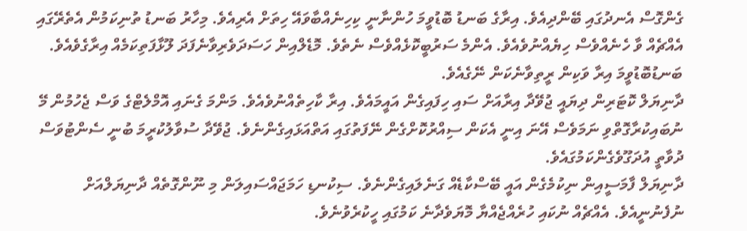ގެންގޮސް އެނދުގައި ބޭންދިއެވެ. އިރާގެ ބަނޑު ބޮޑުވީމަ ހުންނާނީ ކިހިނެއްބާވައޭ ހިތަށް އެރިއެވެ. މިހާރު ބަނޑު ތުނިކަމުން އެތެރޭގައި އެއްޗެއް ވާ ހެނެއްވެސް ހިޔެއްނުވެއެވެ. އެންމެ ސަރުބީކޮޅެއްވެސް ނެތެވެ. މޮޑެލްއިން ހަސަދަވެރިވާނެފަދަ ލޫޅާފަތިކަމެއް އިރާގެވެއެވެ. ބަނޑުބޮޑުވީމަ އިރާ ވަކިން ރީތިވާނެކަން ނޭގެއެވެ.
ދާނިޔަލް ކޮޓަރިން ދިޔައީ ޖުވޭދާ އިރާއަށް ސައި ހިފައިގެން އައީމައެވެ. އިރާ ކާހިތެއްނުވެއެވެ. މަންމަ ގެނައި އޮމްލެޓްގެ ވަސް ޖެހުމުން މޭ ނުބައިކުރާގޮތްވި ނަމަވެސް އޭނަ އިނީ އެކަން ސިއްރުކޮށްގެން ނޭފަތުގައި އަތްއަޅައިގެންނެވެ. ޖުވޭދާ ސުވާލުކުރީމަ ބުނީ ސެންޓުވަސް ދުވާތީ އުދަގޫވެގެންކަމުގައެވެ.
ދާނިޔަލް ފާމަސީއިން ނިކުމެގެން އައީ ބޭސްކާޑެއް ގަނެލައިގެންނެވެ. ސިކުނޑި ހަމަޖައްސައިލަން މި ނޫންގޮތެއް ދާނިޔަލްއަށް ނުފެނުނީއެވެ. އެއްޗެއް ނުކައި ހުރެއްޖެއްޔާ މޮޔަވެދާނެ ކަމުގައި ހީކުރެވުނެވެ.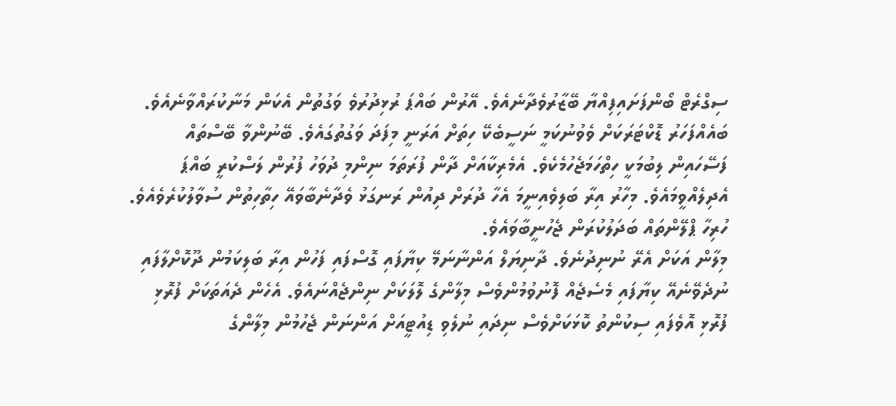ސިގްރެޓް ބޯންފަށައިފިއްޔާ ބޭޒާރުވެދާނެއެވެ. އޭރުން ބައްޕަ ރުޅިދުރުވެ ވަގުތުން އެކަން މަނާކުރައްވާނެއެވެ. ބައެއްފަހަރު ޑޮކްޓަރަކަށް ވެވުނުކަމީ ނަސީބެކޭ ހިތަށް އަރަނީ މިފަދަ ވަގުތުގައެވެ. ބޭނުންވާ ބޭސްތައް ފަސޭހައިން ލިބުމަކީ ހިތްހަމަޖެހުމެކެވެ. އެމެރިކާއަށް ދާން ފުރަތަމަ ނިންމި ދުވަހު ފުރުން ލަސްކުރީ ބައްޕަ އެދިލެއްވީމައެވެ. މިހާރު އިރާ ބަލިވެއިނީމަ އެހާ ދުރަށް ދިއުން ރަނގަޅު ވެދާނެބާވައޭ ހިތާހިތުން ސުވާލުކުރެވެއެވެ. ހުރިހާ ޕްލޭންތައް ބަދަލުކުރަން ޖެހުނީބާވައެވެ.
މިލާން އަކަށް އެރޭ ނުނިދުނެވެ. ދާނިޔަލް އަންނާނަމޭ ކިޔާފައި ގޮސްފައި ފަހުން އިރާ ބަލިކަމުން ދޫކޮށްލާފައި ނުދެވޭނެއޭ ކިޔާފައި މެސެޖެއް ފޮނުވުމުންވެސް މިލާންގެ ލޮލަކަށް ނިންޖެއްނައެވެ. އެހެން ދެއަތަކަށް ފުރޮޅި ފުރޮޅި އޮވެފައި ސިކުންތު ކޮޅަކަށްވެސް ނިދައި ނުލެވި ޑިއުޓީއަށް އަންނަން ޖެހުމުން މިލާންގެ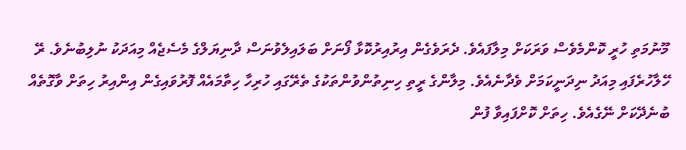މޫނުމަތި ހުރީ ކޮންމެވެސް ވަރަކަށް މިލާފައެވެ. ދެރަވެގެން އިރުއިރުކޮޅާ ފޯނަށް ބަލައިލެވުނަސް ދާނިޔަލްގެ މެސެޖެއް މިއަދަކު ނުލިބުނެވެ. ރޭ ހޭލާހުރެފައި މިއަދު ނިދަނީކަމަށް ވެދާނެއެވެ. މިލާންގެ ރީތި ހިނިތުންވުންތަކުގެ ތެރޭގައި ހުރިހާ ހިތާމައެއް ފޮރުވައިގެން އިންއިރު ހިތަށް ވާގޮތެއް ބުނެދޭކަށް ނޭގެއެވެ. ހިތަށް ކޮށްފައިވާ ފުން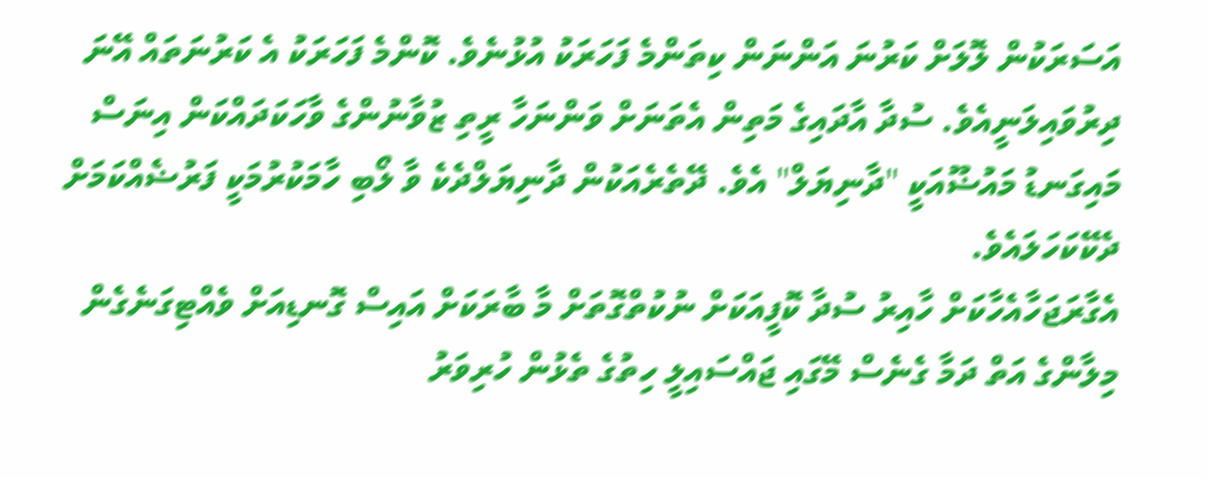އަސަރަކުން ލޮލަށް ކަރުނަ އަންނަން ކިތަންމެ ފަހަރަކު އުޅުނެވެ. ކޮންމެ ފަހަރަކު އެ ކަރުނަތައް އޭނަ ދިރުވައިލަނީއެވެ. ސުދާ އާދައިގެ މަތިން އެތަނަށް ވަންނަހާ ރީތި ޒުވާނުންގެ ވާހަކަދައްކަން އިނަސް މައިގަނޑު މައުޟޫއަކީ "ދާނިޔަލް" އެވެ. ދޭތެރެއަކުން ދާނިޔަލްދެކެ ވާ ލޯބި ހާމަކުރުމަކީ ފަރުޟެއްކަމަށް ދެކޭކަހަލައެވެ.
އެގާރަޖަހާއެހާކަށް ހާއިރު ސުދާ ކޮފީއަކަށް ނުކުތްގޮތަށް މާ ބާރަކަށް އައިސް ގޮނޑިއަށް ވެއްޓިގަނެގެން މިލާންގެ އަތް ދަމާ ގެނެސް މޭގައި ޖައްސައިލީ ހިތުގެ ތެޅުން ހުރިވަރު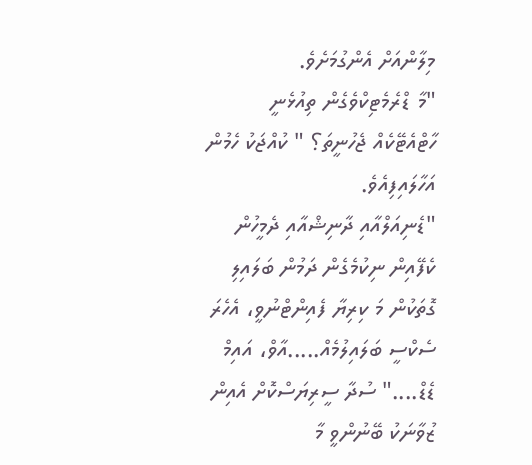މިލާންއަށް އެންގުމަށެވެ.
"މާ ޑްރެމެޓިކްވެގެން ތިއުޅެނީ ހާޓްއެޓޭކެއް ޖެހުނީތަ؟ " ކުއްޖަކު ހެމުން އަހާލައިފިއެވެ.
"ޑެނިއަލްއާއި ދާނިޝްއާއި ދެމީހުން ކެފޭއިން ނިކުމެގެން ދަމުން ބަލައިލި ގޮތަކުން މަ ކިރިޔާ ފެއިންޓްނުވީ، އެހެރަ ސެކްސީ ބަލައިލުމެއް.....އާވް، އައިމް ޑެޑް...." ސުދާ ސީރިޔަސްކޮށް އެއިން ޒުވާނަކު ބޭނުންވީ މާ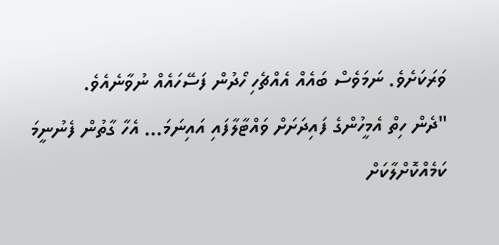ވަރަކަށެވެ. ނަމަވެސް ބައެއް އެއްޗެހި ހޯދުން ފަސޭހައެއް ނުވާނެއެވެ.
"ދެން ހިތް އެމީހުންގެ ފައިދަށަށް ވައްޓާލާފައި އައިނަމަ... އެހާ ގާތުން ފެނުނީމަ ކަމެއްކޮށްލާކަށް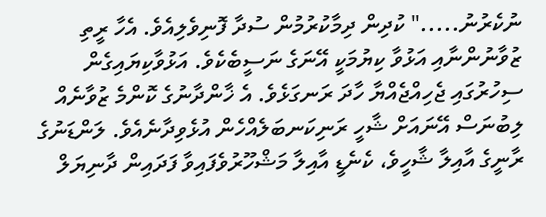ނުކެރުނު....." ކުދިން ދިމާކުރުމުން ސުދާ ފޮނިވެލިއެވެ. އެހާ ރީތި ޒުވާނުންނާއި އަޅުވާ ކިޔުމަކީ އޭނަގެ ނަސީބެކެވެ. އަޅުވާކިޔައިގެން ސިހުރުގައި ޖެހިއްޖެއްޔާ ހާދަ ރަނގަޅެވެ. އެ ޚާންދާނުގެ ކޮންމެ ޒުވާނެއް ލިބުނަސް އޭނައަށް ޝާހީ ރަނިކަނބަލެއްހެން އުޅެވިދާނެއެވެ. ލަންޑަނުގެ ރާނީގެ އާއިލާ ޝާހީވެ، ކެނެޑީ އާއިލާ މަޝްހޫރުވެފައިވާ ފަދައިން ދާނިޔަލް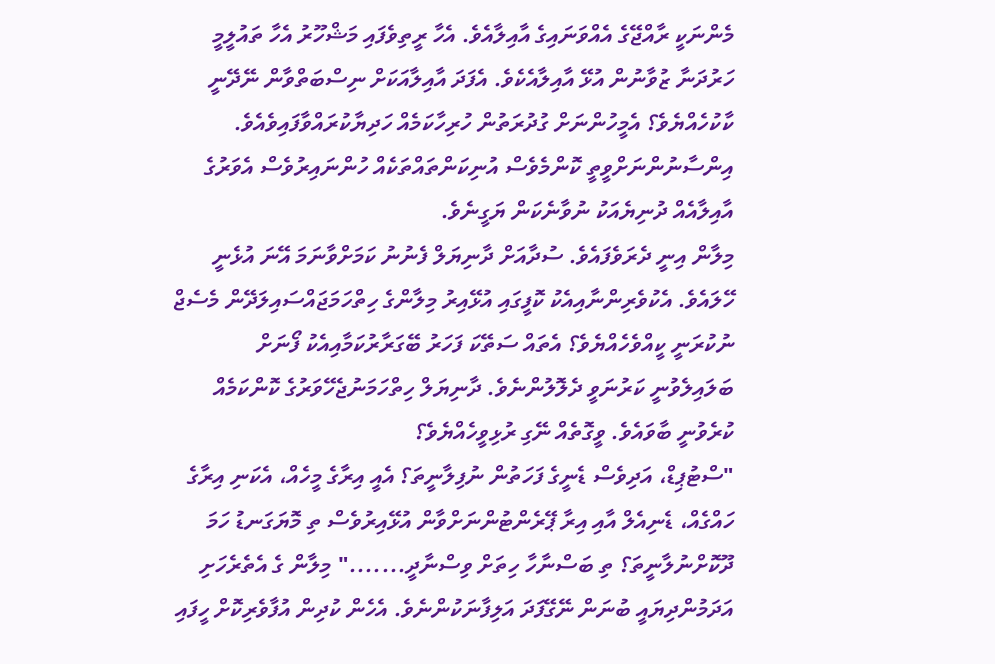މެންނަކީ ރާއްޖޭގެ އެއްވަނައިގެ އާއިލާއެވެ. އެހާ ރީތިވެފައި މަޝްހޫރު އެހާ ތައުލީމީ ހަރުދަނާ ޒުވާނުން އުޅޭ އާއިލާއެކެވެ. އެފަދަ އާއިލާއަކަށް ނިސްބަތްވާން ނޭދޭނީ ކާކުހެއްޔެވެ؟ އެމީހުންނަށް ގުދުރަތުން ހުރިހާކަމެއް ހަދިޔާކުރައްވާފައިވެއެވެ. އިންސާނުންނަށްވީތީ ކޮންމެވެސް އުނިކަންތައްތަކެއް ހުންނައިރުވެސް އެވަރުގެ އާއިލާއެއް ދުނިޔެއަކު ނުވާނެކަން ޔަގީނެވެ.
މިލާން އިނީ ދެރަވެފައެވެ. ސުދާއަށް ދާނިޔަލް ފެނުނު ކަމަށްވާނަމަ އޭނަ އުޅެނީ ހޭލައެވެ. އެކުވެރިންނާއިއެކު ކޮފީގައި އުޅޭއިރު މިލާންގެ ހިތްހަމަޖައްސައިލަދޭން މެސެޖް ނުކުރަނީ ކީއްވެހެއްޔެވެ؟ އެތައް ސަތޭކަ ފަހަރު ބޭގަރާރުކަމާއިއެކު ފޯނަށް ބަލައިލެވުނީ ކަރުނަވީ ދެލޮލުންނެވެ. ދާނިޔަލް ހިތްހަމަނުޖެހޭވަރުގެ ކޮންކަމެއް ކުރެވުނީ ބާވައެވެ. ވީގޮތެއް ނޭގި ރުޅިވީހެއްޔެވެ؟
"ސްޓުޕިޑް، އަދިވެސް ޑެނީގެ ފަހަތުން ނުފިލާނީތަ؟ އެއީ އިރާގެ މީހެއް، އެކަނި އިރާގެ ހައްގެއް، ޑެނިއެލް އާއި އިރާ ޕޭރެންޓުންނަށްވާން އުޅޭއިރުވެސް ތި މޮޔަގަނޑު ހަމަ ދޫކޮށްނުލާނީތަ؟ ތި ބަސްނާހާ ހިތަށް ވިސްނާދީ......." މިލާން ގެ އެތެރެހަށި އަދަމުންދިޔައީ ބުނަން ނޭގޭފަދަ އަލިފާނަކުންނެވެ. އެހެން ކުދިން އުފާވެރިކޮށް ހީފައި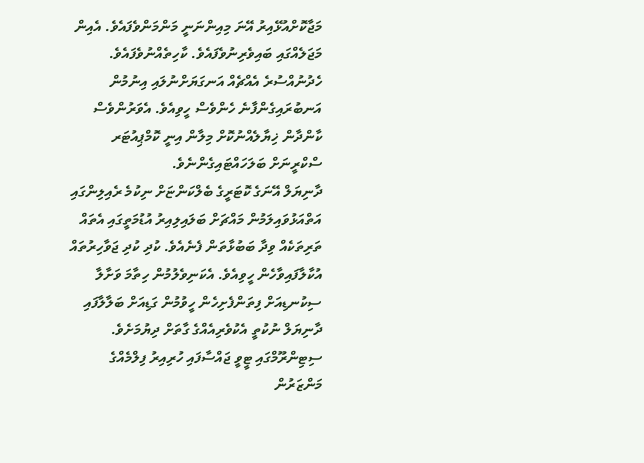މަޖާކޮށްއުޅޭއިރު އޭނަ މިއިންނަނީ މަންމަންވެފައެވެ. އެއިން މަޖަލެއްގައި ބައިވެރިނުވެފައެވެ. ކާހިތެއްނުވެފައެވެ. ހެދުނުއްސުރެ އެއްޗެއް އަނގަޔަށްނުލައި އިނުމުން އަނބުރައިގެންފާނެ ހެންވެސް ހީވިއެވެ. އެވަރުންވެސް ކާންދާން ޚިޔާލެއްނުކޮށް މިލާން އިނީ ކޮމްޕިއުޓަރ ސްކްރީނަށް ބަލަހައްޓައިގެންނެވެ.
ދާނިޔަލް އޭނަގެ ކޮޓަރީގެ ބެލްކަންޏަށް ނިކުމެ ރެއިލިންގައި އަތްއަޅުވައިލަމުން މައްޗަށް ބަލައިލިއިރު އުޑުމަތީގައި އެތައް ތަރިތަކެއް ވިދާ ބަބުޅާތަން ފެނެއެވެ. ކުދި ކުދި ޖަވާހިރުތައް އުކާލާފައިވާހެން ހީވިއެވެ. އެކަނިވެލުމުން ހިތާމަ ވަށާލާ ސިކުނޑިއަށް ފިތަންފެށިހެން ހީވުމުން ގަޑިއަށް ބަލާލާފައި ދާނިޔަލް ނުކުތީ އެކުވެރިއެއްގެ ގާތަށް ދިޔުމަށެވެ. ސިޓިންރޫމްގައި ޓީވީ ޖައްސާފައި ހުރިއިރު ފިލްމެއްގެ މަންޒަރުން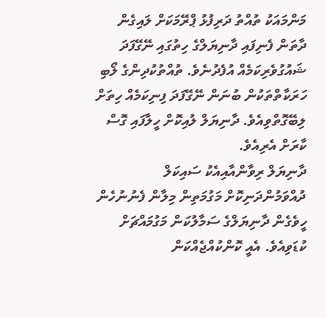މަންމައަކު ތުއްތު ދަރިފުޅު ޕްރޭމަކަށް ލައިގެން ދާތަން ފެނިފައި ދާނިޔަލްގެ ހިތުގައި ނޭގޭފަދަ ޝައުގުވެރިކަމެއް އުފެދުނެވެ. ތުއްތުކުދިންގެ ލޯބި ހަރަކާތްތަކުން ބުނަން ނޭގޭފަދަ ފިނިކަމެއް ހިތަށް ލިބޭގޮތްވިއެވެ. ދާނިޔަލް ލުއިކޮށް ހީލާފައި ގޮސް ކާރަށް އެރިއެވެ.
ދާނިޔަލް ރިވާންއާއިއެކު ސައިކަލް ދުއްވަމުންދަނިކޮށް މަގުމަތިން މިލާން ފެނުނުހެން ހީވެގެން ދާނިޔަލްގެ ސަމާލުކަން މަގުމައްޗަށް ކުޑަވިއެވެ. އެއީ ކޮންކުއްޖެއްކަން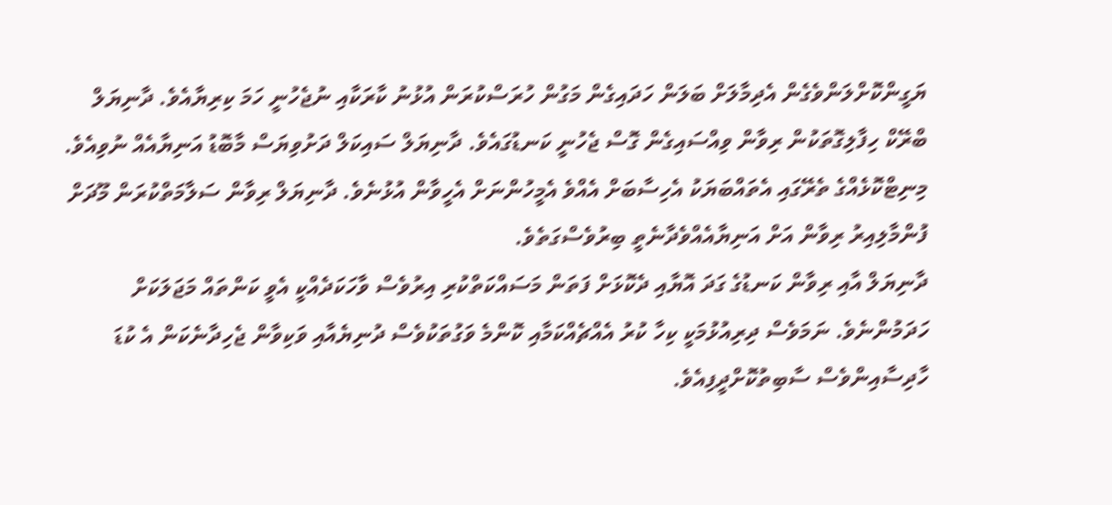ޔަގީންކޮށްލަންވެގެން އެދިމާލަށް ބަލަން ހަދައިގެން މަގުން ހުރަސްކުރަން އުޅުނު ކާރަކާއި ނުޖެހުނީ ހަމަ ކިރިޔާއެވެ. ދާނިޔަލް ބްރޭކް ހިފާލިގޮތަކުން ރިވާން ވިއްސައިގެން ގޮސް ޖެހުނީ ކަނޑުގައެވެ. ދާނިޔަލް ސައިކަލް ދަށުވިޔަސް މާބޮޑު އަނިޔާއެއް ނުވިއެވެ. މިނިޓްކޮޅެއްގެ ތެރޭގައި އެތައްބަޔަކު އެހިސާބަށް އެއްވެ އެމީހުންނަށް އެހީވާން އުޅުނެވެ. ދާނިޔަލް ރިވާން ސަލާމަތްކުރަން މޫދަށް ފުންމާލިއިރު ރިވާން އަށް އަނިޔާއެއްވެދާނެތީ ބިރުވެސްގަތެވެ.
ދާނިޔަލް އާއި ރިވާން ކަނޑުގެ ގަދަ އޮޔާއި ދެކޮޅަށް ފަތަން މަސައްކަތްކުރި އިރުވެސް ވާހަކަދެއްކީ އެވީ ކަންތައް މަޖަލަކަށް ހަދަމުންނެވެ. ނަމަވެސް ދިރިއުޅުމަކީ ކިހާ ކުރު އެއްޗެއްކަމާއި ކޮންމެ ވަގުތަކުވެސް ދުނިޔެއާއި ވަކިވާން ޖެހިދާނެކަން އެ ކުޑަ ހާދިސާއިންވެސް ސާބިތުކޮށްދީފިއެވެ.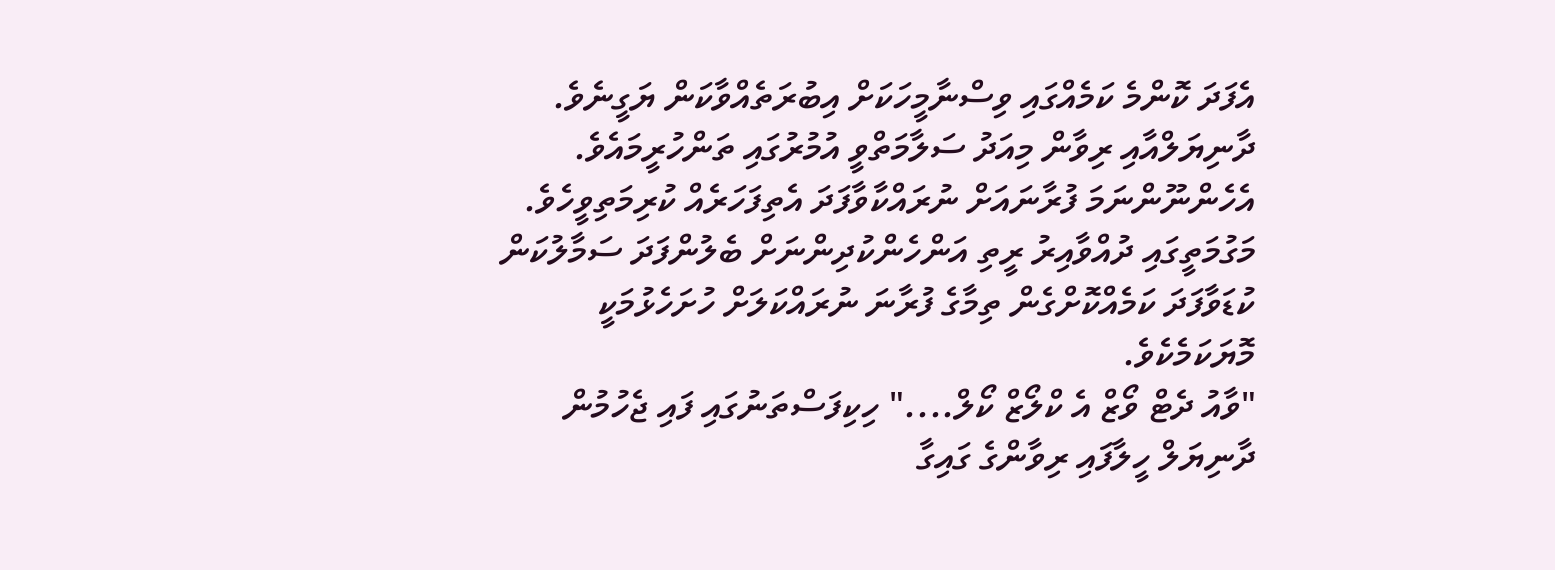އެފަދަ ކޮންމެ ކަމެއްގައި ވިސްނާމީހަކަށް އިބުރަތެއްވާކަން ޔަގީނެވެ. ދާނިޔަލްއާއި ރިވާން މިއަދު ސަލާމަތްވީ އުމުރުގައި ތަންހުރީމައެވެ. އެހެންނޫންނަމަ ފުރާނައަށް ނުރައްކާވާފަދަ އެތިފަހަރެއް ކުރިމަތިވީހެވެ. މަގުމަތީގައި ދުއްވާއިރު ރީތި އަންހެންކުދިންނަށް ބެލުންފަދަ ސަމާލުކަން ކުޑަވާފަދަ ކަމެއްކޮށްގެން ތިމާގެ ފުރާނަ ނުރައްކަލަށް ހުށަހެޅުމަކީ މޮޔަކަމެކެވެ.
"ވާއު ދެޓް ވޯޒް އެ ކްލޯޒް ކޯލް...." ހިކިފަސްތަނުގައި ފައި ޖެހުމުން ދާނިޔަލް ހީލާފައި ރިވާންގެ ގައިގާ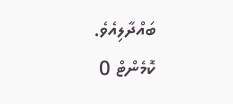ބައްދާލިއެވެ.
ކޮމެންޓް 0